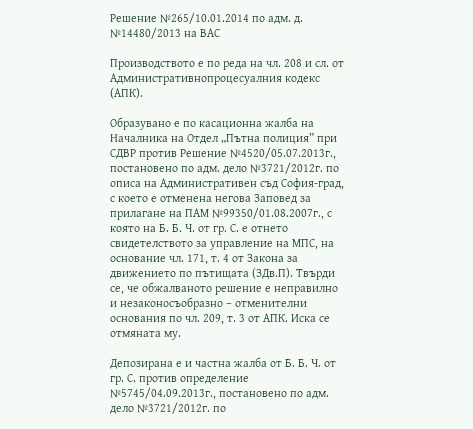Решение №265/10.01.2014 по адм. д. №14480/2013 на ВАС

Производството е по реда на чл. 208 и сл. от Административнопроцесуалния кодекс (АПК).

Образувано е по касационна жалба на Началника на Отдел „Пътна полиция” при СДВР против Решение №4520/05.07.2013г., постановено по адм. дело №3721/2012г. по описа на Административен съд София-град, с което е отменена негова Заповед за прилагане на ПАМ №99350/01.08.2007г., с която на Б. Б. Ч. от гр. С. е отнето свидетелството за управление на МПС, на основание чл. 171, т. 4 от Закона за движението по пътищата (ЗДв.П). Твърди се, че обжалваното решение е неправилно и незаконосъобразно – отменителни основания по чл. 209, т. 3 от АПК. Иска се отмяната му.

Депозирана е и частна жалба от Б. Б. Ч. от гр. С. против определение №5745/04.09.2013г., постановено по адм. дело №3721/2012г. по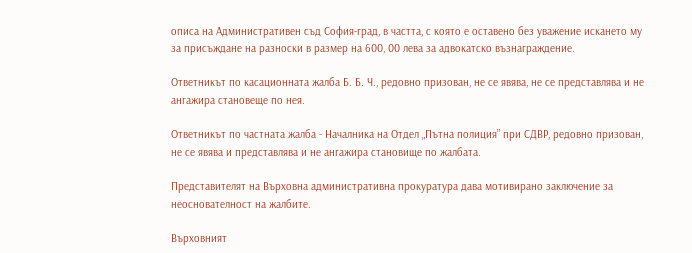описа на Административен съд София-град, в частта, с която е оставено без уважение искането му за присъждане на разноски в размер на 600, 00 лева за адвокатско възнаграждение.

Ответникът по касационната жалба Б. Б. Ч., редовно призован, не се явява, не се представлява и не ангажира становеще по нея.

Ответникът по частната жалба - Началника на Отдел „Пътна полиция” при СДВР, редовно призован, не се явява и представлява и не ангажира становище по жалбата.

Представителят на Върховна административна прокуратура дава мотивирано заключение за неоснователност на жалбите.

Върховният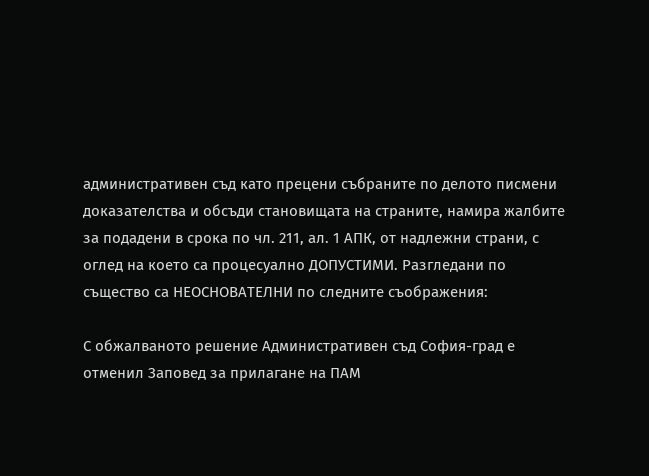административен съд като прецени събраните по делото писмени доказателства и обсъди становищата на страните, намира жалбите за подадени в срока по чл. 211, ал. 1 АПК, от надлежни страни, с оглед на което са процесуално ДОПУСТИМИ. Разгледани по същество са НЕОСНОВАТЕЛНИ по следните съображения:

С обжалваното решение Административен съд София-град е отменил Заповед за прилагане на ПАМ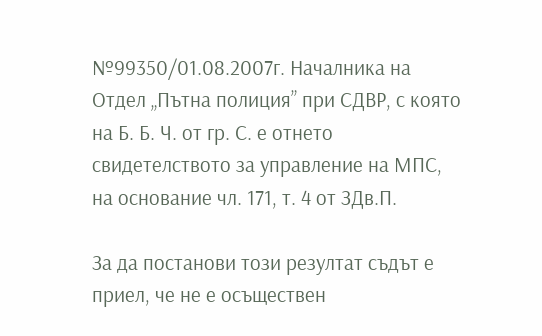№99350/01.08.2007г. Началника на Отдел „Пътна полиция” при СДВР, с която на Б. Б. Ч. от гр. С. е отнето свидетелството за управление на МПС, на основание чл. 171, т. 4 от ЗДв.П.

За да постанови този резултат съдът е приел, че не е осъществен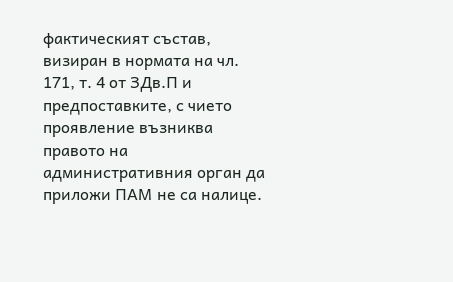фактическият състав, визиран в нормата на чл. 171, т. 4 от ЗДв.П и предпоставките, с чието проявление възниква правото на административния орган да приложи ПАМ не са налице.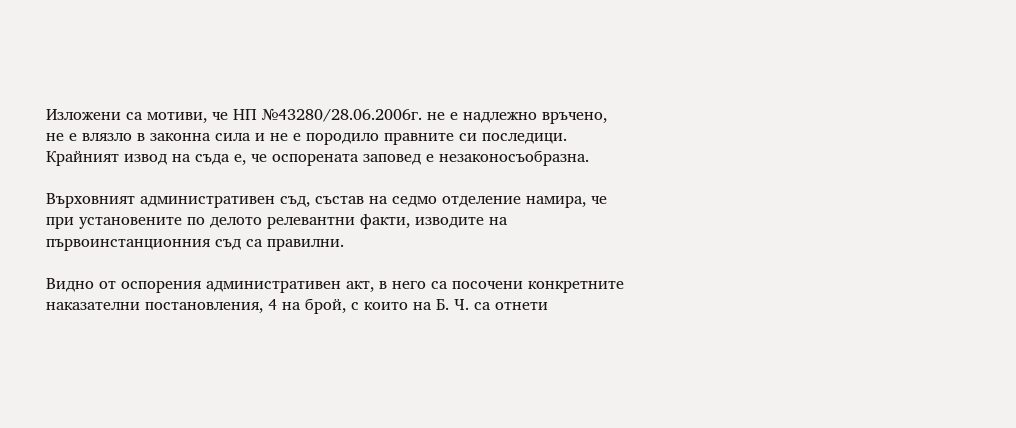Изложени са мотиви, че НП №43280/28.06.2006г. не е надлежно връчено, не е влязло в законна сила и не е породило правните си последици. Крайният извод на съда е, че оспорената заповед е незаконосъобразна.

Върховният административен съд, състав на седмо отделение намира, че при установените по делото релевантни факти, изводите на първоинстанционния съд са правилни.

Видно от оспорения административен акт, в него са посочени конкретните наказателни постановления, 4 на брой, с които на Б. Ч. са отнети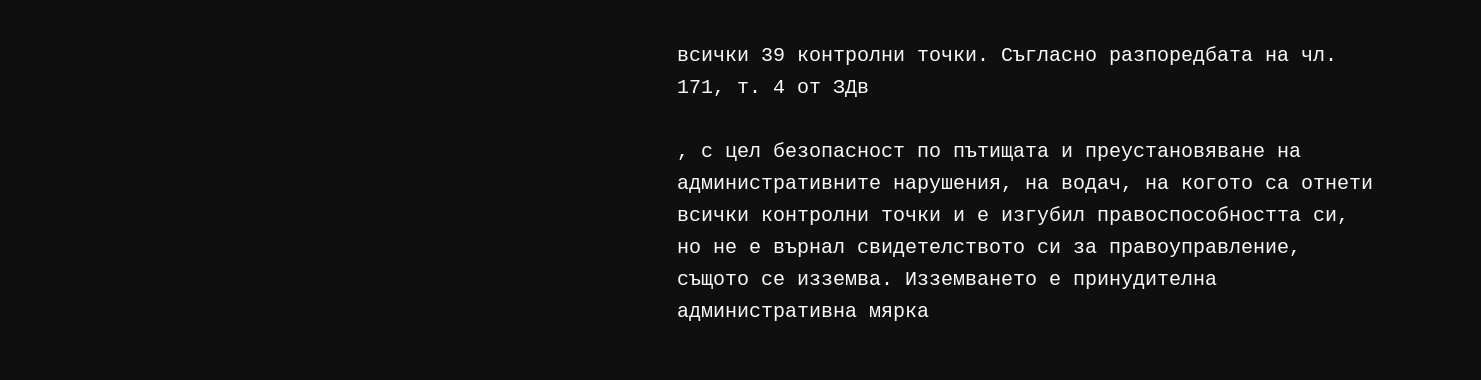всички 39 контролни точки. Съгласно разпоредбата на чл. 171, т. 4 от ЗДв

, с цел безопасност по пътищата и преустановяване на административните нарушения, на водач, на когото са отнети всички контролни точки и е изгубил правоспособността си, но не е върнал свидетелството си за правоуправление, същото се изземва. Изземването е принудителна административна мярка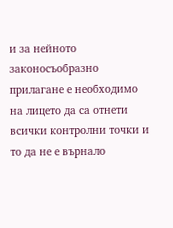и за нейното законосъобразно прилагане е необходимо на лицето да са отнети всички контролни точки и то да не е върнало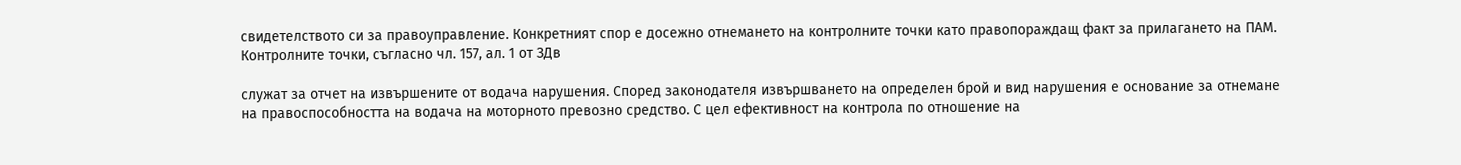свидетелството си за правоуправление. Конкретният спор е досежно отнемането на контролните точки като правопораждащ факт за прилагането на ПАМ. Контролните точки, съгласно чл. 157, ал. 1 от ЗДв

служат за отчет на извършените от водача нарушения. Според законодателя извършването на определен брой и вид нарушения е основание за отнемане на правоспособността на водача на моторното превозно средство. С цел ефективност на контрола по отношение на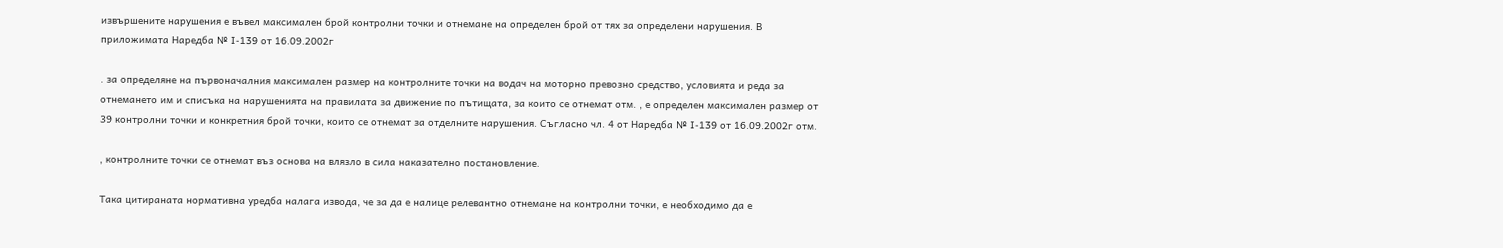извършените нарушения е въвел максимален брой контролни точки и отнемане на определен брой от тях за определени нарушения. В приложимата Наредба № I-139 от 16.09.2002г

. за определяне на първоначалния максимален размер на контролните точки на водач на моторно превозно средство, условията и реда за отнемането им и списъка на нарушенията на правилата за движение по пътищата, за които се отнемат отм. , е определен максимален размер от 39 контролни точки и конкретния брой точки, които се отнемат за отделните нарушения. Съгласно чл. 4 от Наредба № I-139 от 16.09.2002г отм.

, контролните точки се отнемат въз основа на влязло в сила наказателно постановление.

Така цитираната нормативна уредба налага извода, че за да е налице релевантно отнемане на контролни точки, е необходимо да е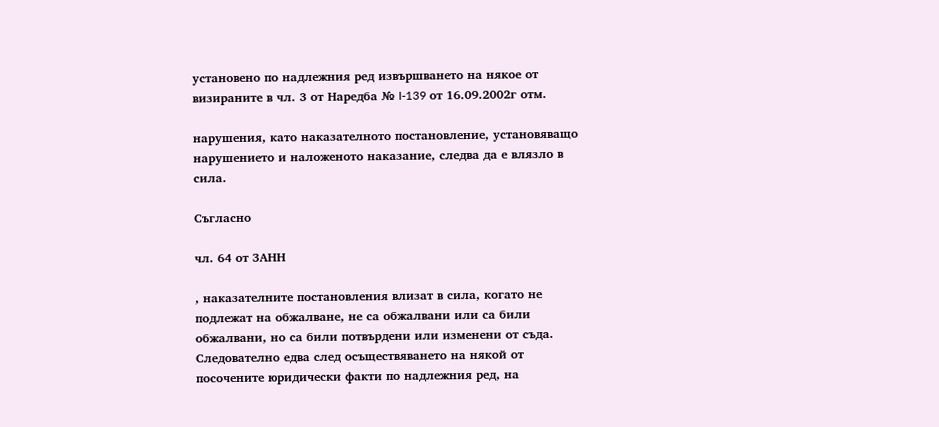установено по надлежния ред извършването на някое от визираните в чл. 3 от Наредба № I-139 от 16.09.2002г отм.

нарушения, като наказателното постановление, установяващо нарушението и наложеното наказание, следва да е влязло в сила.

Съгласно

чл. 64 от ЗАНН

, наказателните постановления влизат в сила, когато не подлежат на обжалване, не са обжалвани или са били обжалвани, но са били потвърдени или изменени от съда. Следователно едва след осъществяването на някой от посочените юридически факти по надлежния ред, на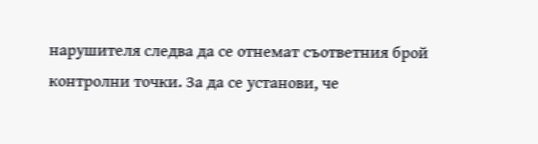нарушителя следва да се отнемат съответния брой контролни точки. За да се установи, че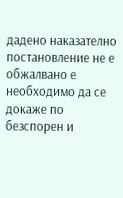дадено наказателно постановление не е обжалвано е необходимо да се докаже по безспорен и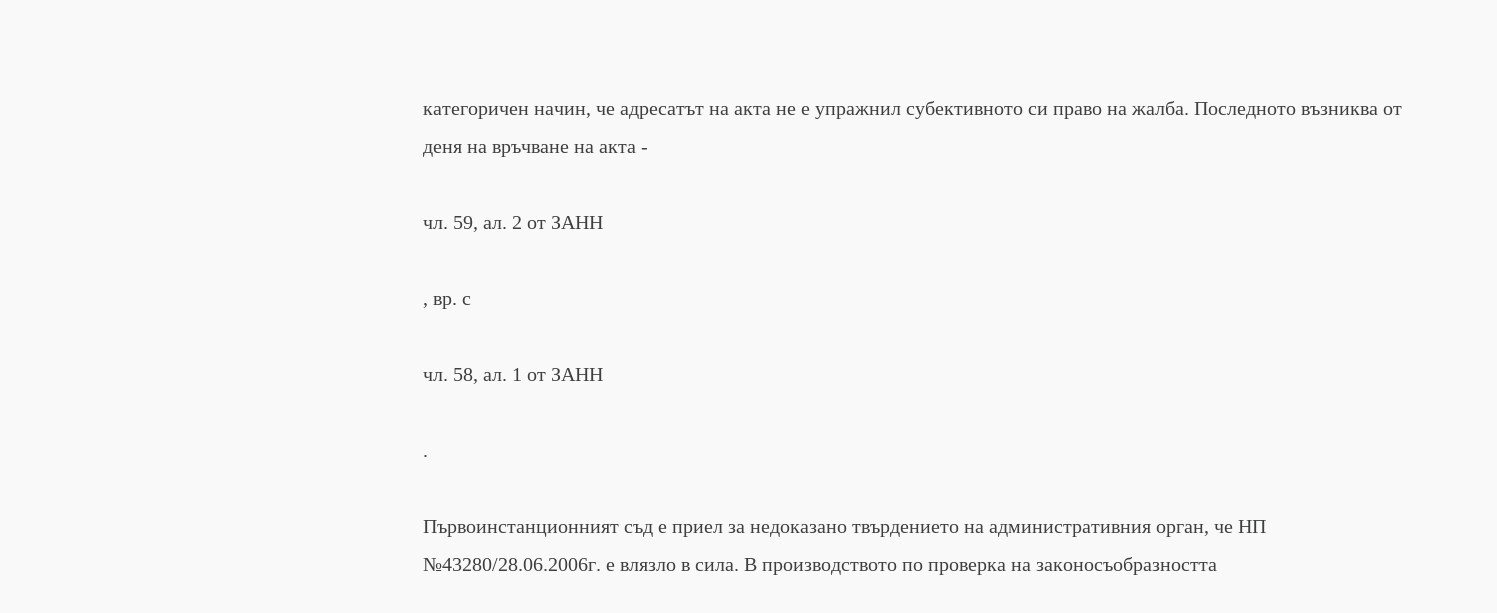категоричен начин, че адресатът на акта не е упражнил субективното си право на жалба. Последното възниква от деня на връчване на акта -

чл. 59, ал. 2 от ЗАНН

, вр. с

чл. 58, ал. 1 от ЗАНН

.

Първоинстанционният съд е приел за недоказано твърдението на административния орган, че НП №43280/28.06.2006г. е влязло в сила. В производството по проверка на законосъобразността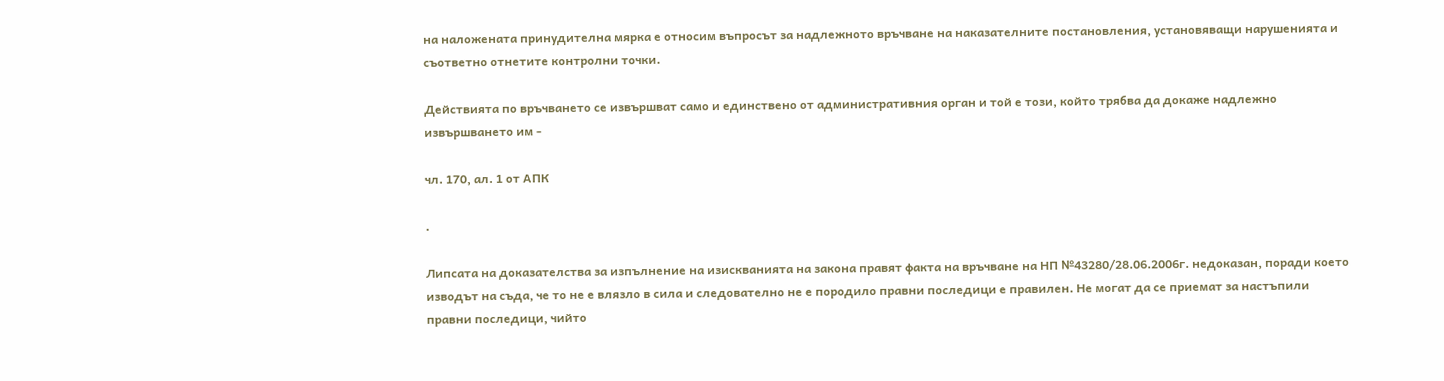на наложената принудителна мярка е относим въпросът за надлежното връчване на наказателните постановления, установяващи нарушенията и съответно отнетите контролни точки.

Действията по връчването се извършват само и единствено от административния орган и той е този, който трябва да докаже надлежно извършването им -

чл. 170, ал. 1 от АПК

.

Липсата на доказателства за изпълнение на изискванията на закона правят факта на връчване на НП №43280/28.06.2006г. недоказан, поради което изводът на съда, че то не е влязло в сила и следователно не е породило правни последици е правилен. Не могат да се приемат за настъпили правни последици, чийто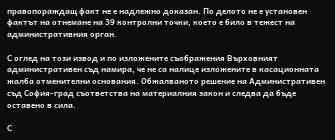правопораждащ факт не е надлежно доказан. По делото не е установен фактът на отнемане на 39 контролни точки, което е било в тежест на административния орган.

С оглед на този извод и по изложените съображения Върховният административен съд намира, че не са налице изложените в касационната жалба отменителни основания. Обжалваното решение на Административен съд София-град съответства на материалния закон и следва да бъде оставено в сила.

С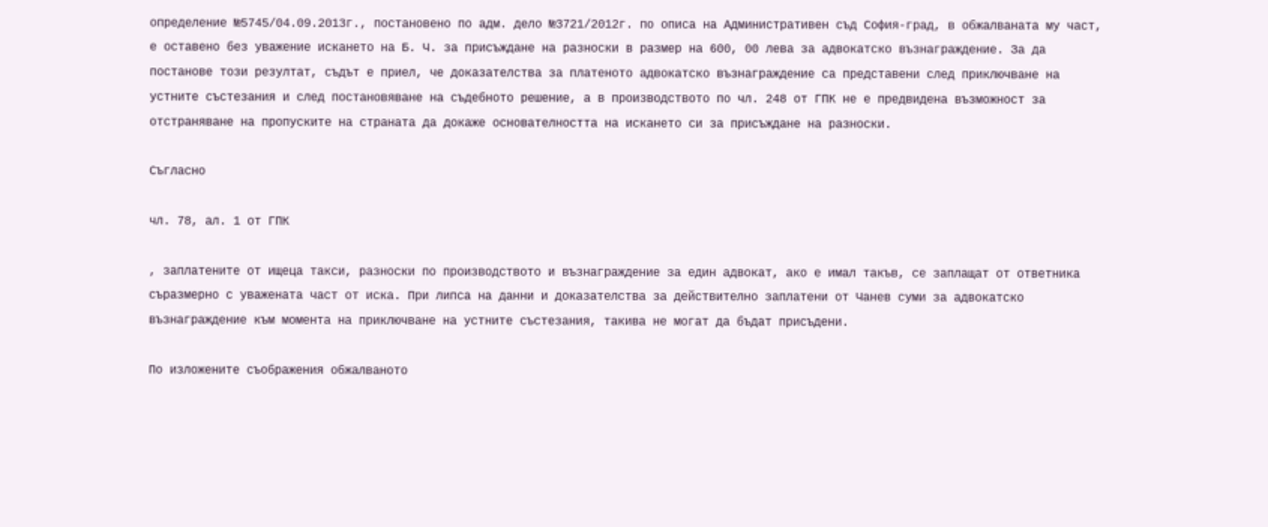определение №5745/04.09.2013г., постановено по адм. дело №3721/2012г. по описа на Административен съд София-град, в обжалваната му част, е оставено без уважение искането на Б. Ч. за присъждане на разноски в размер на 600, 00 лева за адвокатско възнаграждение. За да постанове този резултат, съдът е приел, че доказателства за платеното адвокатско възнаграждение са представени след приключване на устните състезания и след постановяване на съдебното решение, а в производството по чл. 248 от ГПК не е предвидена възможност за отстраняване на пропуските на страната да докаже основателността на искането си за присъждане на разноски.

Съгласно

чл. 78, ал. 1 от ГПК

, заплатените от ищеца такси, разноски по производството и възнаграждение за един адвокат, ако е имал такъв, се заплащат от ответника съразмерно с уважената част от иска. При липса на данни и доказателства за действително заплатени от Чанев суми за адвокатско възнаграждение към момента на приключване на устните състезания, такива не могат да бъдат присъдени.

По изложените съображения обжалваното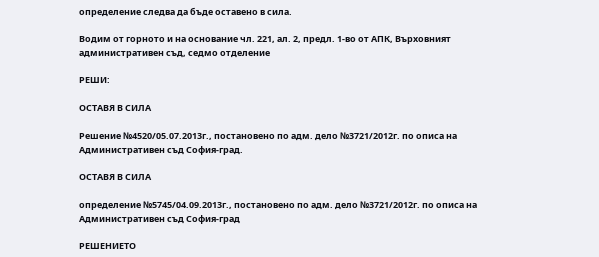определение следва да бъде оставено в сила.

Водим от горното и на основание чл. 221, ал. 2, предл. 1-во от АПК, Върховният административен съд, седмо отделение

РЕШИ:

ОСТАВЯ В СИЛА

Решение №4520/05.07.2013г., постановено по адм. дело №3721/2012г. по описа на Административен съд София-град.

ОСТАВЯ В СИЛА

определение №5745/04.09.2013г., постановено по адм. дело №3721/2012г. по описа на Административен съд София-град

РЕШЕНИЕТО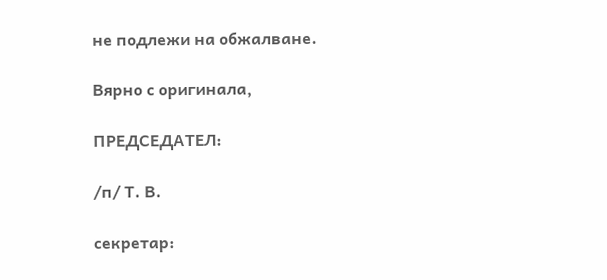не подлежи на обжалване.

Вярно с оригинала,

ПРЕДСЕДАТЕЛ:

/п/ Т. В.

секретар: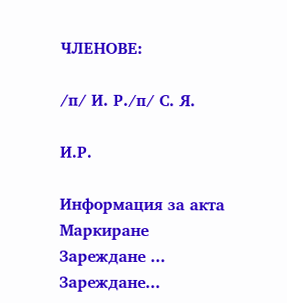ЧЛЕНОВЕ:

/п/ И. Р./п/ С. Я.

И.Р.

Информация за акта
Маркиране
Зареждане ...
Зареждане...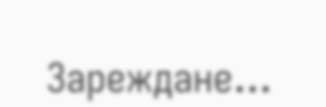Зареждане...